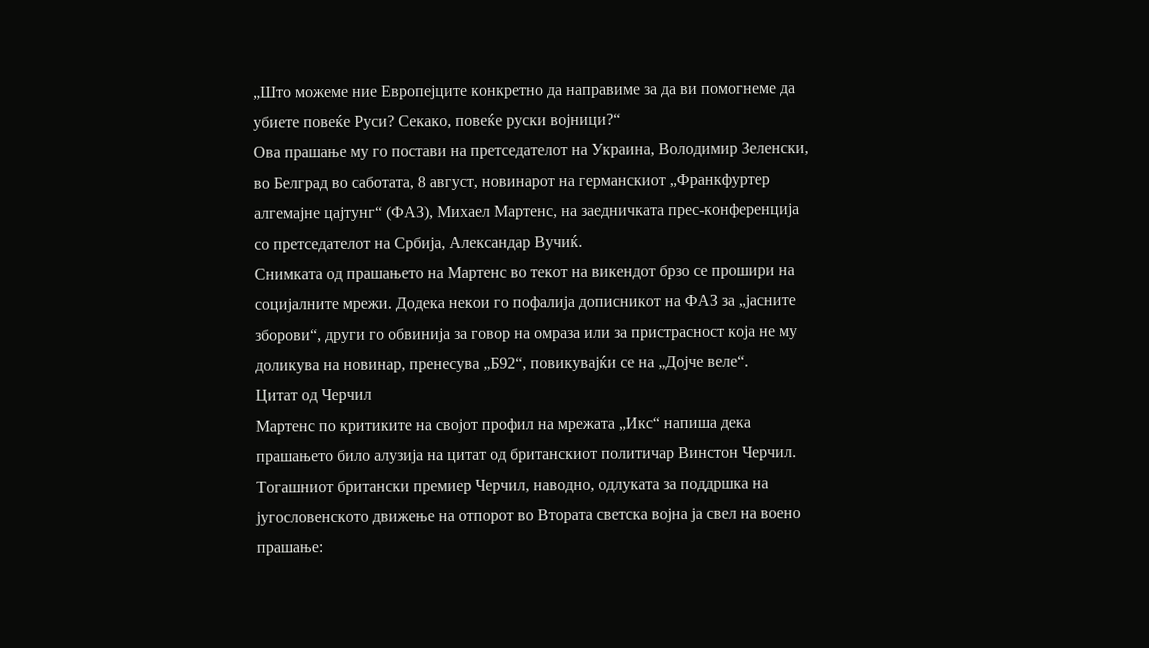„Што можеме ние Европејците конкретно да направиме за да ви помогнеме да убиете повеќе Руси? Секако, повеќе руски војници?“
Ова прашање му го постави на претседателот на Украина, Володимир Зеленски, во Белград во саботата, 8 август, новинарот на германскиот „Франкфуртер алгемајне цајтунг“ (ФАЗ), Михаел Мартенс, на заедничката прес-конференција со претседателот на Србија, Александар Вучиќ.
Снимката од прашањето на Мартенс во текот на викендот брзо се прошири на социјалните мрежи. Додека некои го пофалија дописникот на ФАЗ за „јасните зборови“, други го обвинија за говор на омраза или за пристрасност која не му доликува на новинар, пренесува „Б92“, повикувајќи се на „Дојче веле“.
Цитат од Черчил
Мартенс по критиките на својот профил на мрежата „Икс“ напиша дека прашањето било алузија на цитат од британскиот политичар Винстон Черчил.
Тогашниот британски премиер Черчил, наводно, одлуката за поддршка на југословенското движење на отпорот во Втората светска војна ја свел на воено прашање: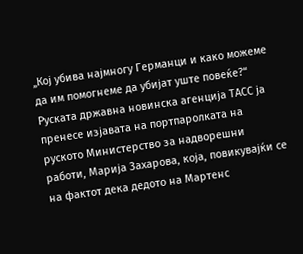„Кој убива најмногу Германци и како можеме да им помогнеме да убијат уште повеќе?“
Руската државна новинска агенција ТАСС ја пренесе изјавата на портпаролката на руското Министерство за надворешни работи, Марија Захарова, која, повикувајќи се на фактот дека дедото на Мартенс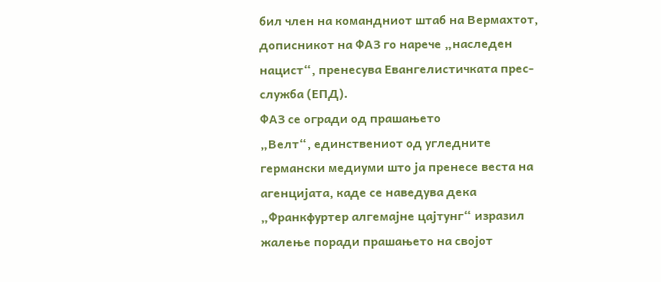бил член на командниот штаб на Вермахтот, дописникот на ФАЗ го нарече „наследен нацист“, пренесува Евангелистичката прес-служба (ЕПД).
ФАЗ се огради од прашањето
„Велт“, единствениот од угледните германски медиуми што ја пренесе веста на агенцијата, каде се наведува дека „Франкфуртер алгемајне цајтунг“ изразил жалење поради прашањето на својот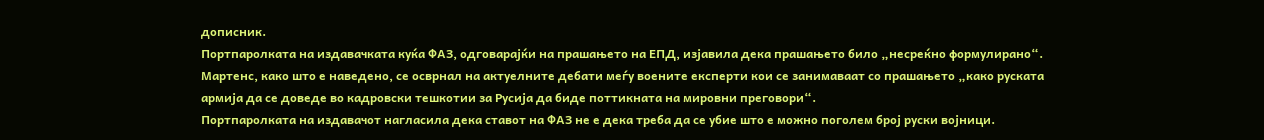дописник.
Портпаролката на издавачката куќа ФАЗ, одговарајќи на прашањето на ЕПД, изјавила дека прашањето било „несреќно формулирано“.
Мартенс, како што е наведено, се осврнал на актуелните дебати меѓу воените експерти кои се занимаваат со прашањето „како руската армија да се доведе во кадровски тешкотии за Русија да биде поттикната на мировни преговори“.
Портпаролката на издавачот нагласила дека ставот на ФАЗ не е дека треба да се убие што е можно поголем број руски војници.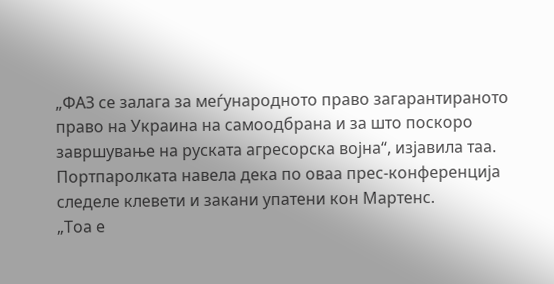„ФАЗ се залага за меѓународното право загарантираното право на Украина на самоодбрана и за што поскоро завршување на руската агресорска војна“, изјавила таа.
Портпаролката навела дека по оваа прес-конференција следеле клевети и закани упатени кон Мартенс.
„Тоа е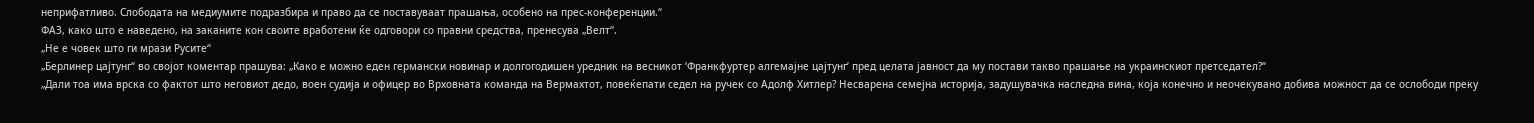неприфатливо. Слободата на медиумите подразбира и право да се поставуваат прашања, особено на прес-конференции.“
ФАЗ, како што е наведено, на заканите кон своите вработени ќе одговори со правни средства, пренесува „Велт“.
„Не е човек што ги мрази Русите“
„Берлинер цајтунг“ во својот коментар прашува: „Како е можно еден германски новинар и долгогодишен уредник на весникот ‘Франкфуртер алгемајне цајтунг’ пред целата јавност да му постави такво прашање на украинскиот претседател?“
„Дали тоа има врска со фактот што неговиот дедо, воен судија и офицер во Врховната команда на Вермахтот, повеќепати седел на ручек со Адолф Хитлер? Несварена семејна историја, задушувачка наследна вина, која конечно и неочекувано добива можност да се ослободи преку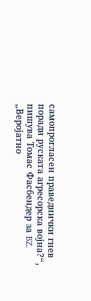самопрогласен праведнички гнев поради руската агресорска војна?“, пишува Томас Фасбендер за BZ.
„Веројатно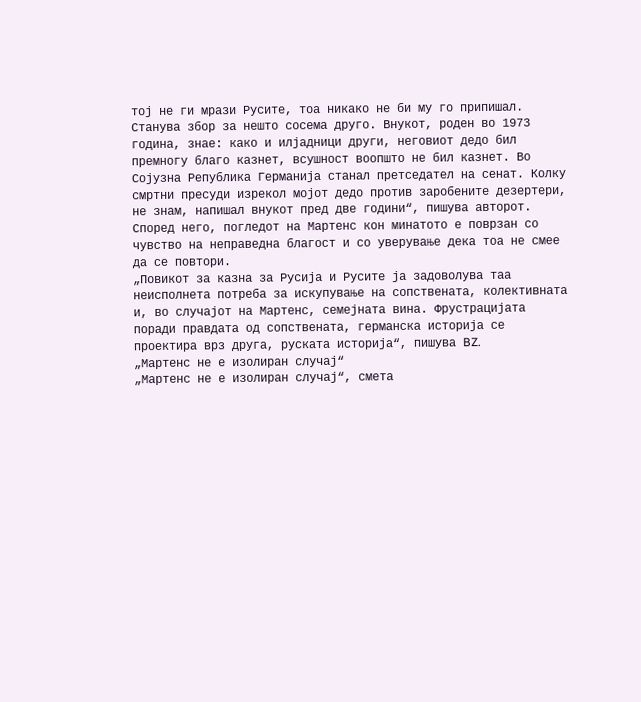тој не ги мрази Русите, тоа никако не би му го припишал. Станува збор за нешто сосема друго. Внукот, роден во 1973 година, знае: како и илјадници други, неговиот дедо бил премногу благо казнет, всушност воопшто не бил казнет. Во Сојузна Република Германија станал претседател на сенат. Колку смртни пресуди изрекол мојот дедо против заробените дезертери, не знам, напишал внукот пред две години“, пишува авторот.
Според него, погледот на Мартенс кон минатото е поврзан со чувство на неправедна благост и со уверување дека тоа не смее да се повтори.
„Повикот за казна за Русија и Русите ја задоволува таа неисполнета потреба за искупување на сопствената, колективната и, во случајот на Мартенс, семејната вина. Фрустрацијата поради правдата од сопствената, германска историја се проектира врз друга, руската историја“, пишува BZ.
„Мартенс не е изолиран случај“
„Мартенс не е изолиран случај“, смета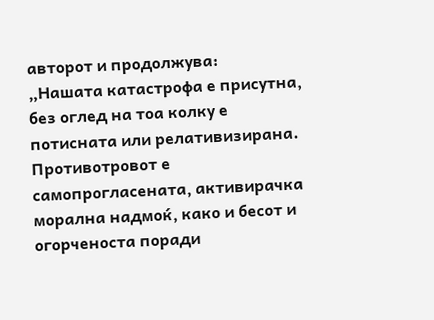авторот и продолжува:
„Нашата катастрофа е присутна, без оглед на тоа колку е потисната или релативизирана. Противотровот е самопрогласената, активирачка морална надмоќ, како и бесот и огорченоста поради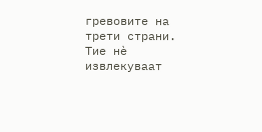гревовите на трети страни. Тие нè извлекуваат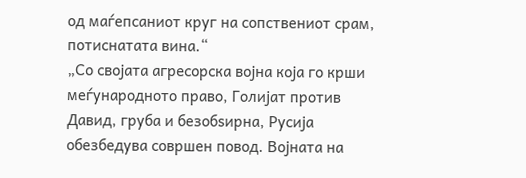од маѓепсаниот круг на сопствениот срам, потиснатата вина.“
„Со својата агресорска војна која го крши меѓународното право, Голијат против Давид, груба и безобѕирна, Русија обезбедува совршен повод. Војната на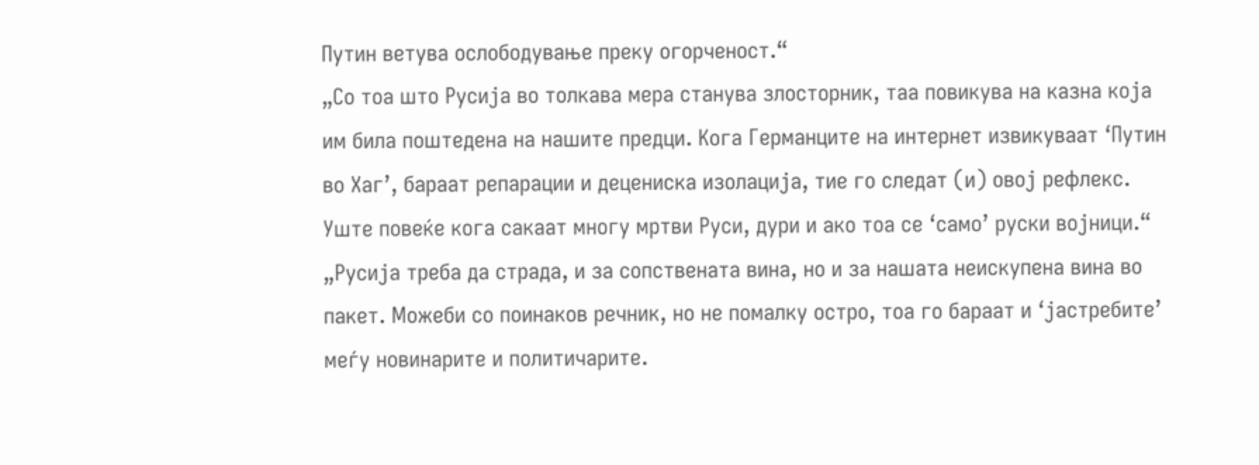Путин ветува ослободување преку огорченост.“
„Со тоа што Русија во толкава мера станува злосторник, таа повикува на казна која им била поштедена на нашите предци. Кога Германците на интернет извикуваат ‘Путин во Хаг’, бараат репарации и децениска изолација, тие го следат (и) овој рефлекс. Уште повеќе кога сакаат многу мртви Руси, дури и ако тоа се ‘само’ руски војници.“
„Русија треба да страда, и за сопствената вина, но и за нашата неискупена вина во пакет. Можеби со поинаков речник, но не помалку остро, тоа го бараат и ‘јастребите’ меѓу новинарите и политичарите.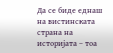Да се биде еднаш на вистинската страна на историјата – тоа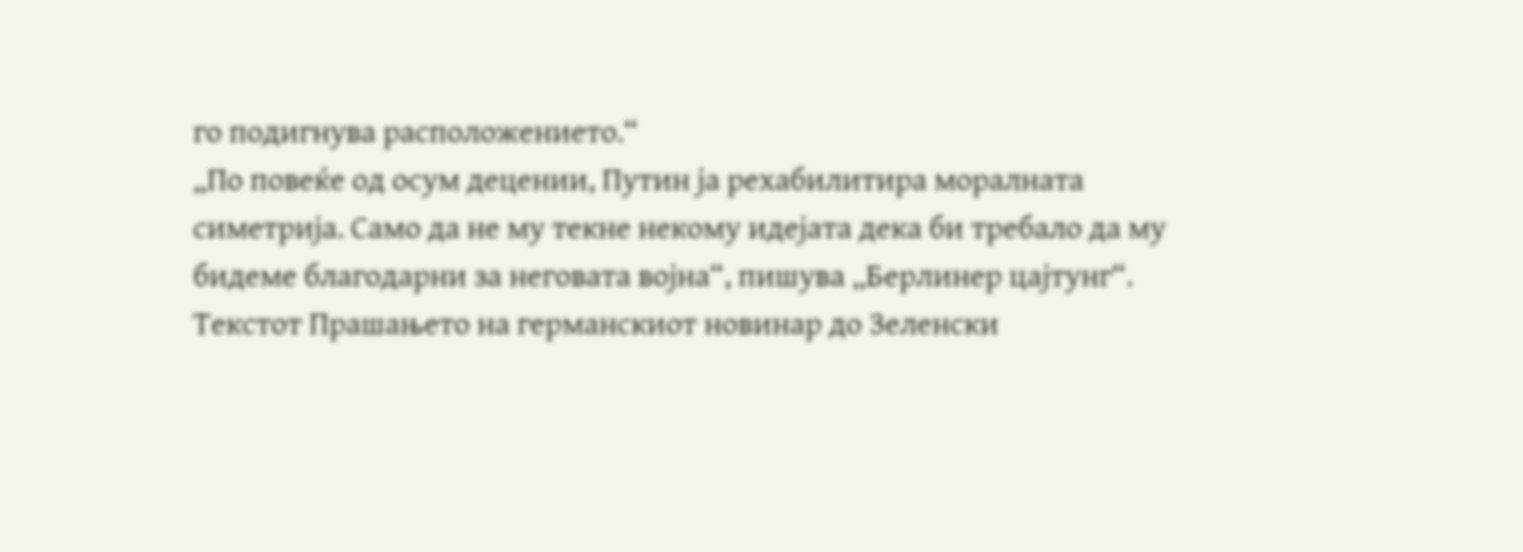го подигнува расположението.“
„По повеќе од осум децении, Путин ја рехабилитира моралната симетрија. Само да не му текне некому идејата дека би требало да му бидеме благодарни за неговата војна“, пишува „Берлинер цајтунг“.
Текстот Прашањето на германскиoт новинар до Зеленски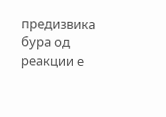предизвика бура од реакции е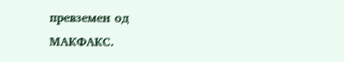превземен од МАКФАКС.